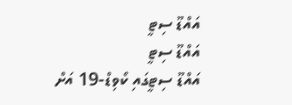އައްޑޫ ސިޓީ
އައްޑޫ ސިޓީ
އައްޑޫ ސިޓީގައި ކޯވިޑް-19 އަށް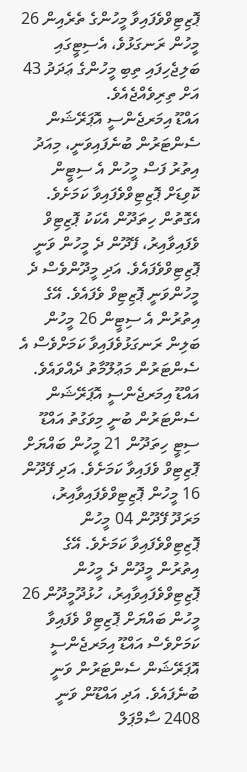ޕޮޒިޓިވްވެފައިވާ މީހުންގެ ތެރެއިން 26 މީހުން ރަނގަޅުވެ، އެސިޓީގައި ބަލިޖެހިފައި ތިބި މީހުންގެ ޢަދަދު 43 އަށް ތިރިވެއްޖެއެވެ.
އައްޑޫ އިމަރޖެންސީ އޮޕަރޭޝަން ސެންޓަރުން ބުނެފައިވަނީ، މިއަދު އިތުރު ފަސް މީހުން އެ ސިޓީން ކޮވިޑަށް ޕޮޒިޓިވްވެފައިވާ ކަމަށެވެ. އެގޮތުން ހިތަދޫން އެކަކު ޕޮޒިޓިވް ވެފައިވާއިރު، ފޭދޫން ދެ މީހުން ވަނީ ޕޮޒިޓިވްވެފައެވެ. އަދި މީދޫންވެސް ދެ މީހުންވަނީ ޕޮޒިޓިވް ވެފައެވެ. އޭގެ އިތުރުން އެ ސިޓީން 26 މީހުން ބަލިން ރަނގަޅުވެފައިވާ ކަމަށްވެސް އެ ސެންޓަރުން މަޢުލޫމާތު ދެއްވައެވެ.
އައްޑޫ އިމަރޖެންސީ އޮޕަރޭޝަން ސެންޓަރުން ބުނީ މިވަގުތު އައްޑޫ ސިޓީ ހިތަދޫން 21 މީހުން ބައްޔަށް ޕޮޒިޓިވް ވެފައިވާ ކަމަށެވެ. އަދި ފޭދޫން 16 މީހުން ޕޮޒިޓިވްވެފައިވާއިރު، މަރަދޫ ފޭދޫން 04 މީހުން ޕޮޒިޓިވްވެފައިވާ ކަމަށެވެ. އޭގެ އިތުރުން މީދޫން ދެ މީހުން ޕޮޒިޓިވްވެފައިވާއިރު، ހުޅުދޫމީދޫން 26 މީހުން ބައްޔަށް ޕޮޒިޓިވް ވެފައިވާ ކަމަށްވެސް އައްޑޫ އިމަރޖެންސީ އޮޕަރޭޝަން ސެންޓަރުން ވަނީ ބުނެފައެވެ. އަދި އައްޑޫން ވަނީ 2408 ސާމްޕަލް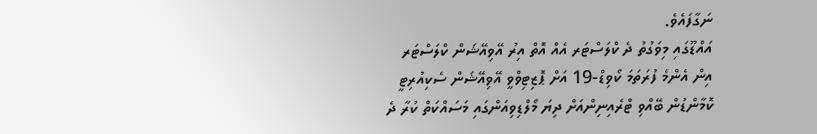ނަގާފައެވެ.
އައްޑޫގައި މިވަގުތު ދެ ކްލަސްޓަރ އެއް އޮތް އިރު އޭވިއޭޝަން ކްލަސްޓަރ އިން އެންމެ ފުރަތަމަ ކޯވިޑް-19 އަށް ޕޮޒިޓިވްވީ އޭވިއޭޝަން ސެކިއުރިޓީ ކޮމާންޑުން ބޭއްވި ޓްރެއިނިންއަށް ދިޔަ މޯލްޑިވިއަންގައި މަސައްކަތް ކުރާ ދެ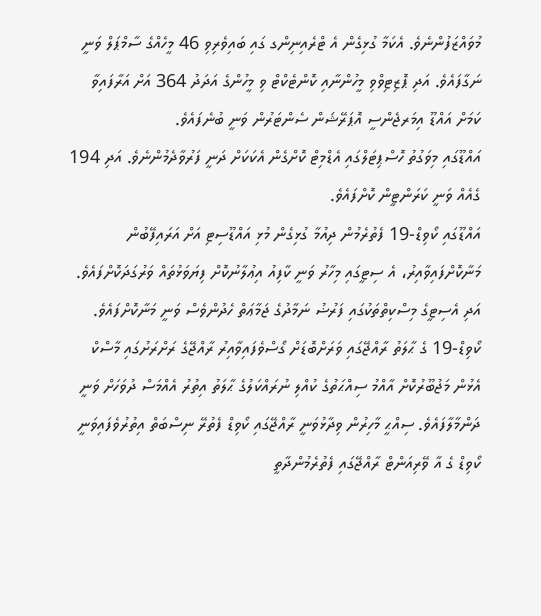މުވައްޒަފުންނެވެ. އެކަމާ ގުޅިގެން އެ ޓްރެއިނިންގ ގައި ބައިވެރިވި 46 މީހެއްގެ ސާމްޕަލް ވަނީ ނަގާފައެވެ. އަދި ޕޮޒިޓިވްވި މީހުންނާއި ކޮންޓެކްޓް ވި މީހުންގެ އަދަދު 364 އަށް އަރާފައިވާ ކަމަށް އައްޑޫ އިމަރޖެންސީ އޮޕަރޭޝަން ސެންޓަރުން ވަނީ ބުނެފައެވެ.
އައްޑޫގައި މިވަގުތު ހޮސްޕިޓަލްގައި އެޑްމިޓް ކޮށްގެން އެކަކަށް ދަނީ ފަރުވާދެމުންނެވެ. އަދި 194 ގެއެއް ވަނީ ކަރަންޓީން ކޮށްފައެވެ.
އައްޑޫގައި ކޯވިޑް-19 ފެތުރެމުން ދިއުމާ ގުޅިގެން މުޅި އައްޑޫސިޓި އަށް އަރައިފޭބުން މަނާކޮށްފައިވާއިރު، އެ ސިޓީގައި މިހާރު ވަނީ ކާފިއު އިޢުލާނުކޮށް ފިޔަވަޅުތައް ވަރުގަދަކޮށްފައެވެ. އަދި އެސިޓީގެ މިސްކިތްތަކުގައި ފަރުޟު ނަމާދުގެ ޖަމާޢަތް ހެދުންވެސް ވަނީ މަނާކޮށްފައެވެ.
ކޯވިޑް-19 ގެ ޙާލަތު ރާއްޖޭގައި ވަރަށްބޮޑަށް ގޯސްވެފައިވާއިރު ރާއްޖޭގެ ރަށްރަށުގައި މާސްކް އެޅުން މަޖުބޫރުކޮށް އާއްމު ސިއްޙަތުގެ ކުއްލި ނުރައްކަލުގެ ޙާލަތު އިތުރު އެއްމަސް ދުވަހަށް ވަނީ ދަންމާލާފައެވެ. ސިއްޙީ މާހިރުން ވިދާޅުވަނީ ރާއްޖޭގައި ކޯވިޑް ފެތުރޭ ނިސްބަތް އިތުރުވެފައިވަނީ ކޯވިޑް ގެ އާ ވޭރިއަންޓް ރާއްޖޭގައި ފެތުރެމުންދާތީ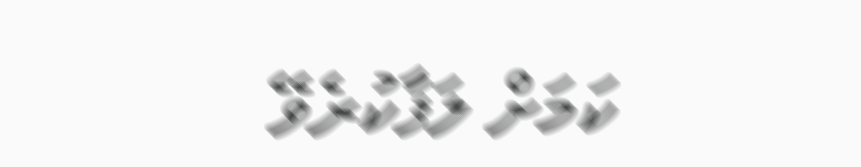ކަމަށް ލަފާކުރެވޭ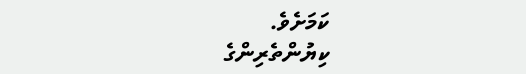ކަމަށެވެ.
ކިޔުންތެރިންގެ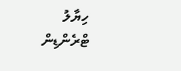ހިޔާލު
ޓްރެންޑިން